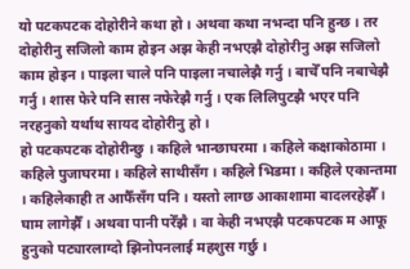यो पटकपटक दोहोरीने कथा हो । अथवा कथा नभन्दा पनि हुन्छ । तर दोहोरीनु सजिलो काम होइन अझ केही नभएझै दोहोरीनु अझ सजिलो काम होइन । पाइला चाले पनि पाइला नचालेझै गर्नु । बाचेँ पनि नबाचेझै गर्नु । शास फेरे पनि सास नफेरेझै गर्नु । एक लिलिपुटझै भएर पनि नरहनुको यर्थाथ सायद दोहोरीनु हो ।
हो पटकपटक दोहोरीन्छु । कहिले भान्छाघरमा । कहिले कक्षाकोठामा । कहिले पुजाघरमा । कहिले साथीसँग । कहिले भिडमा । कहिले एकान्तमा । कहिलेकाही त आफैँसँग पनि । यस्तो लाग्छ आकाशामा बादलरहेझैँ । घाम लागेझैँ । अथवा पानी परेँझै । वा केही नभएझै पटकपटक म आफू हुनुको पट्यारलाग्दो झिनोपनलाई महशुस गर्छु ।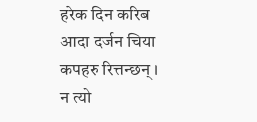हरेक दिन करिब आदा दर्जन चिया कपहरु रित्तन्छन् । न त्यो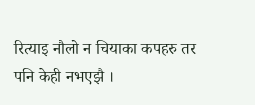रित्याइ नौलो न चियाका कपहरु तर पनि केही नभएझै ।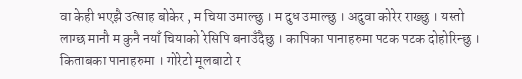वा केही भएझै उत्साह बोकेर , म चिया उमाल्छु । म दुध उमाल्छु । अदुवा कोरेर राख्छु । यस्तो लाग्छ मानौ म कुनै नयाँ चियाको रेसिपि बनाउँदैछु । कापिका पानाहरुमा पटक पटक दोहोरिन्छु । किताबका पानाहरुमा । गोरेटो मूलबाटो र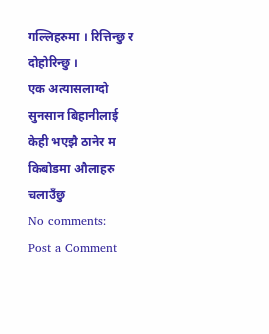गल्लिहरुमा । रित्तिन्छु र दोहोरिन्छु ।
एक अत्यासलाग्दो सुनसान बिहानीलाई केही भएझै ठानेर म किबोडमा औलाहरु चलाउँछु
No comments:
Post a Comment